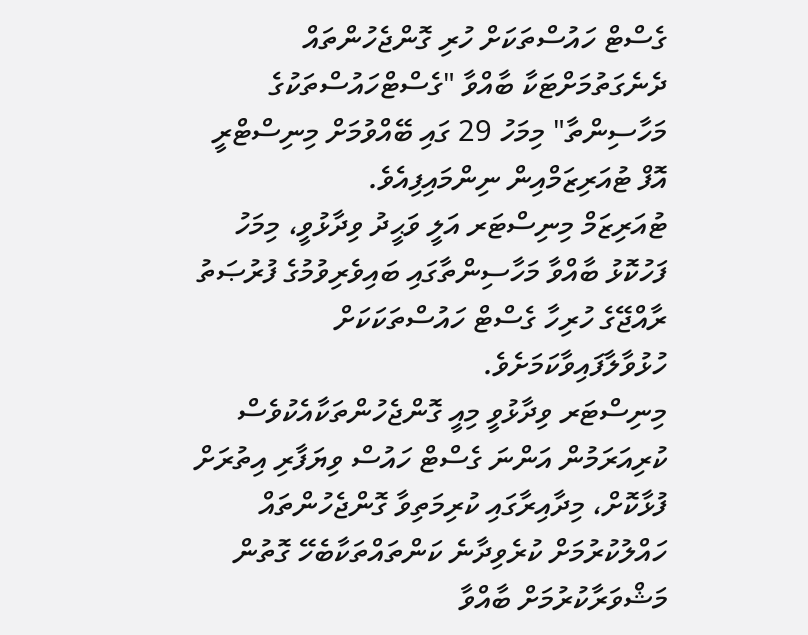ގެސްޓް ހައުސްތަކަށް ހުރި ގޮންޖެހުންތައް ދެނެގަތުމަށްޓަކާ ބާއްވާ "ގެސްޓްހައުސްތަކުގެ މަހާސިންތާ" މިމަހު 29 ގައި ބޭއްވުމަށް މިނިސްޓްރީ އޮފް ޓުއަރިޒަމްއިން ނިންމައިފިއެވެ.
ޓުއަރިޒަމް މިނިސްޓަރ އަލީ ވަޙީދު ވިދާޅުވީ، މިމަހު ފަހުކޮޅު ބާއްވާ މަހާސިންތާގައި ބައިވެރިވުމުގެ ފުރުޞަތު ރާއްޖޭގެ ހުރިހާ ގެސްޓް ހައުސްތަކަކަށް ހުޅުވާލާފައިވާކަމަށެވެ.
މިނިސްޓަރ ވިދާޅުވީ މިއީ ގޮންޖެހުންތަކާއެކުވެސް ކުރިއަރަމުން އަންނަ ގެސްޓް ހައުސް ވިޔަފާރި އިތުރަށް ފުޅާކޮށް، މިދާއިރާގައި ކުރިމަތިވާ ގޮންޖެހުންތައް ހައްލުކުރުމަށް ކުރެވިދާނެ ކަންތައްތަކާބެހޭ ގޮތުން މަޝްވަރާކުރުމަށް ބާއްވާ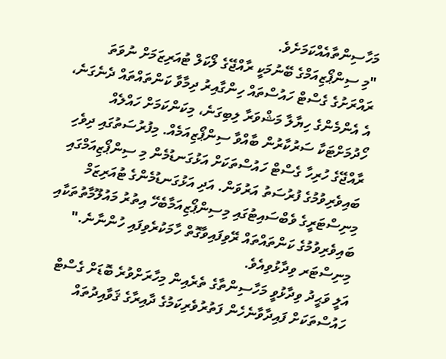މަހާސިންތާއެއްކަމަށެވެ.
"މި ސިންޕޯޒިއަމްގެ ބޭނުމަކީ ރާއްޖޭގެ ލޯކަލް ޓުއަރިޒަމަށް ނުވަތަ ރައްރަށުގެ ގެސްޓް ހައުސްތައް ހިންގާއިރު ދިމާވާ ކަންތައްތައް ދެނެގަނެ، އެ އެންމެންގެ ހިޔާލާ މަޝްވަރާ ލިބިގަނެ، މިކަންކަމަށް ހައްލެއް ހޯދުމަށްޓަކާ ސަރުކާރުން ބާއްވާ ސިންޕޯޒިއަމެއް. މިފުރުސަތުގައި ދިވެހި ރާއްޖޭގެ ހުރިހާ ގެސްޓް ހައުސްތަކަށް އަޅުގަނޑުމެން މި ސިންޕޯޒިއަމްގައި ބައިވެރިވުމުގެ ފުރުސަތު އަރުވަން. އަދި އަޅުގަނޑުމެންގެ ޓުއަރިޒަމް މިނިސްޓަރީގެ ވެބްސައިޓުގައި މިސިންޕޯޒިއަމާބެހޭ އިތުރު މައުލޫމާތުތަކާއި ބައިވެރިވުމުގެ ކަންތައްތައް ރޭވިފައިވާގޮތް ހާމަކުރެވިފައި ހުންނާނެ." މިނިސްޓަރ ވިދާޅުވިއެވެ.
އަލީ ވަޙީދު ވިދާޅުވީ މަހާސިންތާގެ ތެރެއިން މިހާރަށްވުރެ ބޮޑަށް ގެސްޓް ހައުސްތަކަށް ފައިދާވާނެހެން ފަތުރުވެރިކަމުގެ ދާއިރާގެ ޤަވާއިދުތައް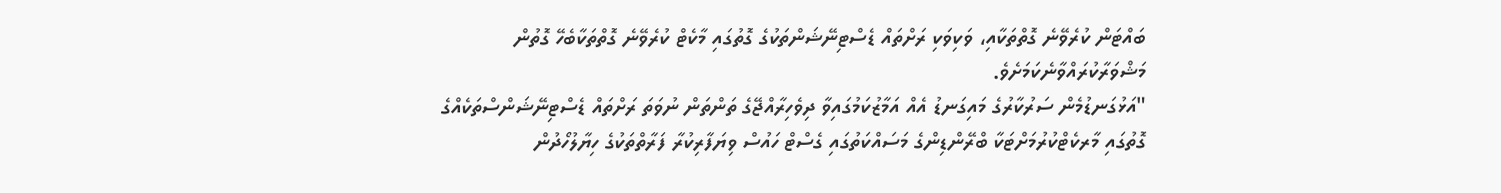ބައްޓަން ކުރެވޭނެ ގޮތްތަކާއި، ވަކިވަކި ރަށްތައް ޑެސްޓިނޭޝަންތަކުގެ ގޮތުގައި މާކެޓް ކުރެވޭނެ ގޮތްތަކާބެހޭ ގޮތުން މަޝްވަރާކުރައްވާނެކަމަށެވެ.
"އަޅުގަނޑުމެން ސަރުކާރުގެ މައިގަނޑު އެއް އަމާޒުކަމުގައިވާ ދިވެހިރާއްޖޭގެ ތަންތަން ނުވަތަ ރަށްތައް ޑެސްޓިނޭޝަންސްތަކެއްގެ ގޮތުގައި މާރކެޓްކުރުމަށްޓަކާ ބްރޭންޑިންގެ މަސައްކަތުގައި ގެސްޓް ހައުސް ވިޔަފާރިކުރާ ފަރާތްތަކުގެ ހިޔާލުހޯދުން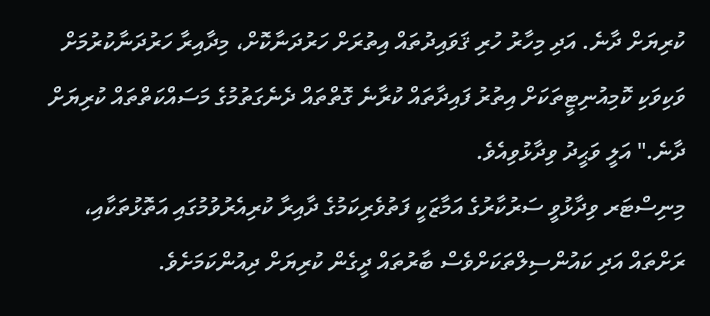ކުރިޔަށް ދާނެ. އަދި މިހާރު ހުރި ޤަވައިދުތައް އިތުރަށް ހަރުދަނާކޮށް، މިދާއިރާ ހަރުދަނާކުރުމަށް ވަކިވަކި ކޮމިއުނިޓީތަކަށް އިތުރު ފައިދާތައް ކުރާނެ ގޮތްތައް ދެނެގަތުމުގެ މަސައްކަތްތައް ކުރިޔަށް ދާނެ." އަލީ ވަޙީދު ވިދާޅުވިއެވެ.
މިނިސްޓަރ ވިދާޅުވީ ސަރުކާރުގެ އަމާޒަކީ ފަތުވެރިކަމުގެ ދާއިރާ ކުރިއެރުވުމުގައި އަތޮޅުތަކާއި، ރަށްތައް އަދި ކައުންސިލްތަކަށްވެސް ބާރުތައް ދީގެން ކުރިޔަށް ދިއުންކަމަށެވެ.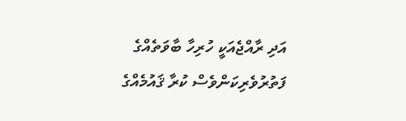އަދި ރާއްޖެއަކީ ހުރިހާ ބާވަތެއްގެ ފަތުރުވެރިކަންވެސް ކުރާ ޤައުމެއްގެ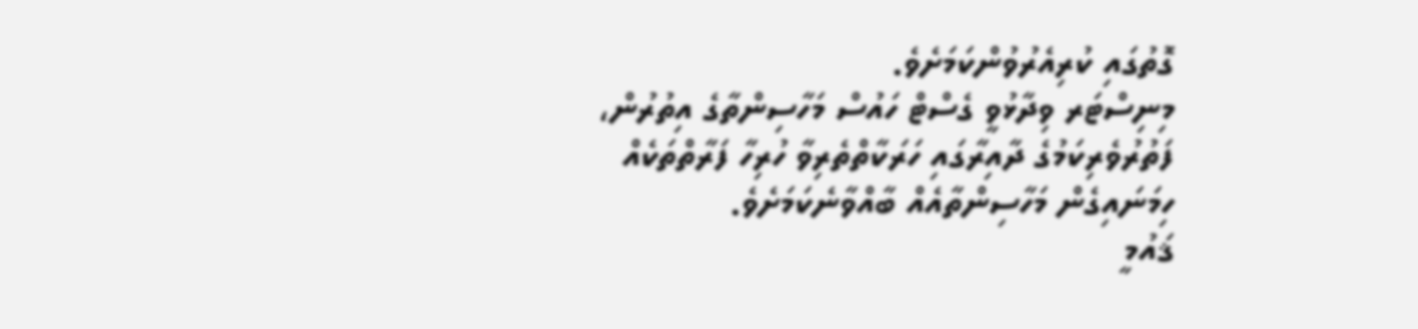ގޮތުގައި ކުރިއެރުވުންކަމަށެވެ.
މިނިސްޓަރ ވިދާޅުވީ ގެސްޓް ހައުސް މަހާސިންތާގެ އިތުރުން، ފަތުރުވެރިކަމުގެ ދާއިރާގައި ހަރަކާތްތެރިވާ ހުރިހާ ފަރާތްތަކެއް ހިމަނައިގެން މަހާސިންތާއެއް ބާއްވާނެކަމަށެވެ.
ޤައުމީ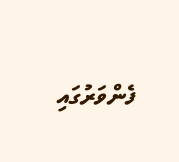ފެންވަރުގައި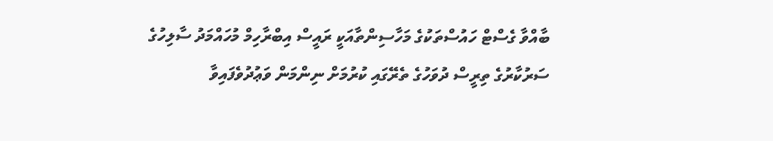ބާއްވާ ގެސްޓް ހައުސްތަކުގެ މަހާސިންތާއަކީ ރައީސް އިބްރާހިމް މުހައްމަދު ސާލިހުގެ ސަރުކާރުގެ ތިރީސް ދުވަހުގެ ތެރޭގައި ކުރުމަށް ނިންމަން ވަޢުދުވެފައިވާ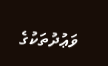ވަޢުދުތަކުގެ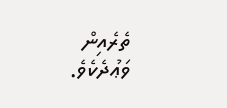ތެރެއިން ވަޢުދެކެވެ.